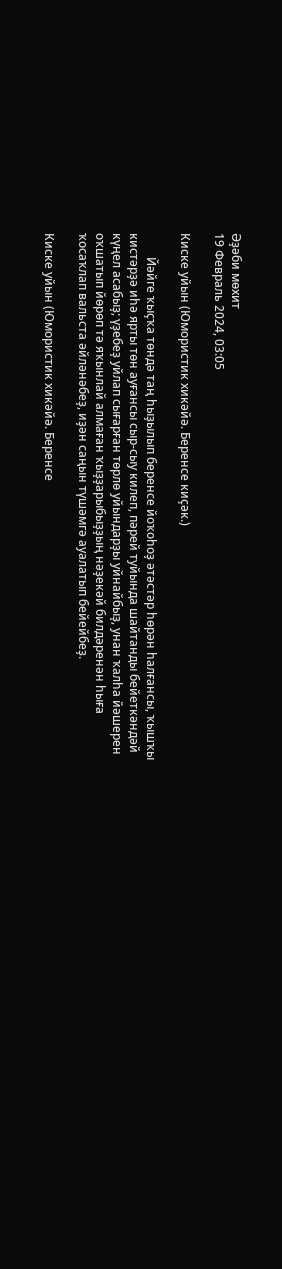Әҙәби мѳхит
19 Февраль 2024, 03:05

Киске уйын (Юмористик хикәйә. Беренсе киҫәк.)

        Йәйге ҡыҫҡа төндә таң һыҙылып беренсе йоҡоһоҙ әтәстәр һөрән һалғансы, ҡышҡы кистәрҙә иһә ярты төн ауғансы сыр-сыу килеп, пәрей туйында шайтанды бейеткәндәй күңел асабыҙ; үҙебеҙ уйлап сығарған төрлө уйындарҙы уйнайбыҙ, унан ҡалһа йәшерен оҡшатып йөрөп тә яҡынлай алмаған ҡыҙҙарыбыҙҙың нәҙекәй билдәренән һыға ҡосаҡлап вальста әйләнәбеҙ, иҙән саңын түшәмгә ауалатып бейейбеҙ.

Киске уйын (Юмористик хикәйә. Беренсе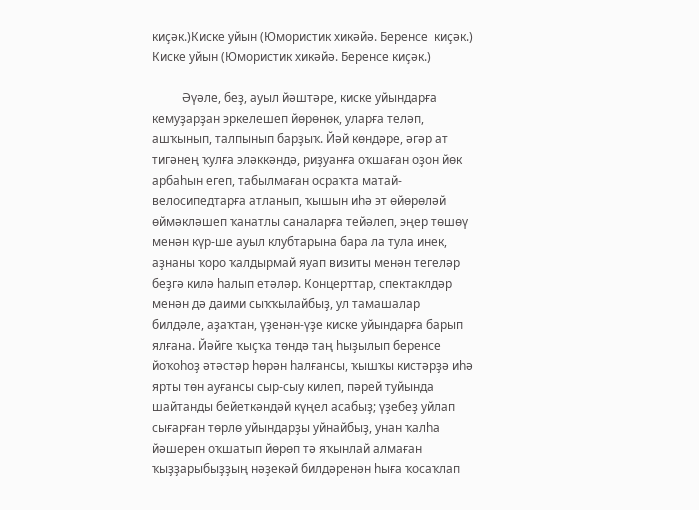киҫәк.)Киске уйын (Юмористик хикәйә. Беренсе  киҫәк.)
Киске уйын (Юмористик хикәйә. Беренсе киҫәк.)

          Әүәле, беҙ, ауыл йәштәре, киске уйындарға кемуҙарҙан эркелешеп йөрөнөк, уларға теләп, ашҡынып, талпынып барҙыҡ. Йәй көндәре, әгәр ат тигәнең ҡулға эләккәндә, риҙуанға оҡшаған оҙон йөк арбаһын егеп, табылмаған осраҡта матай-велосипедтарға атланып, ҡышын иһә эт өйөрөләй өймәкләшеп ҡанатлы саналарға тейәлеп, эңер төшөү менән күр-ше ауыл клубтарына бара ла тула инек, аҙнаны ҡоро ҡалдырмай яуап визиты менән тегеләр беҙгә килә һалып етәләр. Концерттар, спектаклдәр менән дә даими сыҡҡылайбыҙ, ул тамашалар билдәле, аҙаҡтан, үҙенән-үҙе киске уйындарға барып ялғана. Йәйге ҡыҫҡа төндә таң һыҙылып беренсе йоҡоһоҙ әтәстәр һөрән һалғансы, ҡышҡы кистәрҙә иһә ярты төн ауғансы сыр-сыу килеп, пәрей туйында шайтанды бейеткәндәй күңел асабыҙ; үҙебеҙ уйлап сығарған төрлө уйындарҙы уйнайбыҙ, унан ҡалһа йәшерен оҡшатып йөрөп тә яҡынлай алмаған ҡыҙҙарыбыҙҙың нәҙекәй билдәренән һыға ҡосаҡлап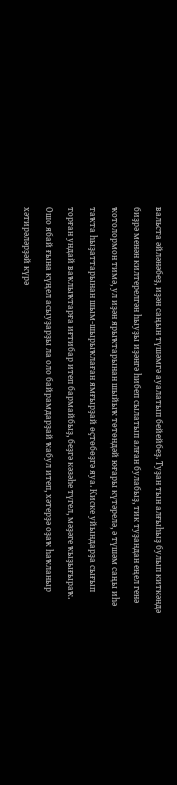вальста әйләнәбеҙ, иҙән саңын түшәмгә ауалатып бейейбеҙ. Туҙан тын алғыһыҙ булып киткәндә биҙрә менән килтерелгән һыуҙы иҙәнгә һибеп сылатып алған булабыҙ, тик туҙандан еңел генә ҡотолормон тимә, ул иҙән ярыҡтарынан шыйыҡ төтөндәй юғары күтәрелә, ә түшәм саңы иһә таҡта һыҙаттарынан шым-шырыҡлаған ямғырҙай өҫтөбөҙгә яуа. Киске уйындарҙа сығып торған ундай ваҡлыҡтарға иғтибар итеп бармайбыҙ, беҙгә кәзәһе түгел, мәҙәге ҡыҙығыраҡ. Ошо ябай ғына күңел асыуҙарҙы ла оло байрамдарҙай ҡабул итеп, хәтерҙә оҙаҡ һаҡланыр хәтирәләрҙәй күрә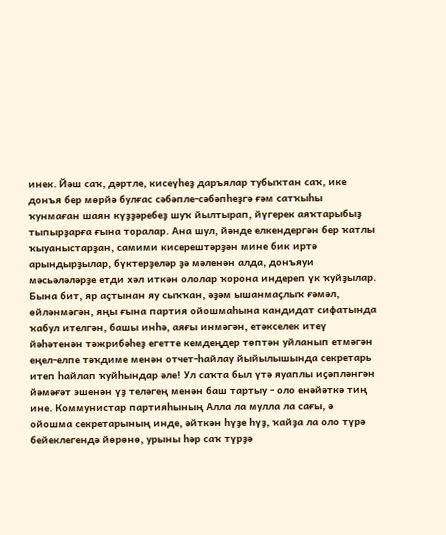инек. Йәш саҡ, дәртле, кисеүһеҙ даръялар тубыҡтан саҡ, ике донъя бер мөрйә булғас сәбәпле-сәбәпһеҙгә ғәм сатҡыһы ҡунмаған шаян күҙҙәребеҙ шуҡ йылтырап, йүгерек аяҡтарыбыҙ тыпырҙарға ғына торалар. Ана шул, йәнде елкендергән бер ҡатлы ҡыуаныстарҙан, самими кисерештәрҙән мине бик иртә арындырҙылар, бүктерҙеләр ҙә мәленән алда, донъяуи мәсьәләләрҙе етди хәл иткән ололар ҡорона индереп үк ҡуйҙылар. Бына бит, яр аҫтынан яу сыҡҡан, әҙәм ышанмаҫлыҡ ғәмәл, өйләнмәгән, яңы ғына партия ойошмаһына кандидат сифатында ҡабул ителгән, башы инһә, аяғы инмәгән, етәкселек итеү йәһәтенән тәжрибәһеҙ егетте кемдеңдер төптән уйланып етмәгән еңел-елпе тәҡдиме менән отчет-һайлау йыйылышында секретарь итеп һайлап ҡуйһындар әле! Ул саҡта был үтә яуаплы иҫәпләнгән йәмәғәт эшенән үҙ теләгең менән баш тартыу - оло енәйәткә тиң ине. Коммунистар партияһының Алла ла мулла ла сағы, ә ойошма секретарының инде, әйткән һүҙе һүҙ, ҡайҙа ла оло түрә бейеклегендә йөрөнө, урыны һәр саҡ түрҙә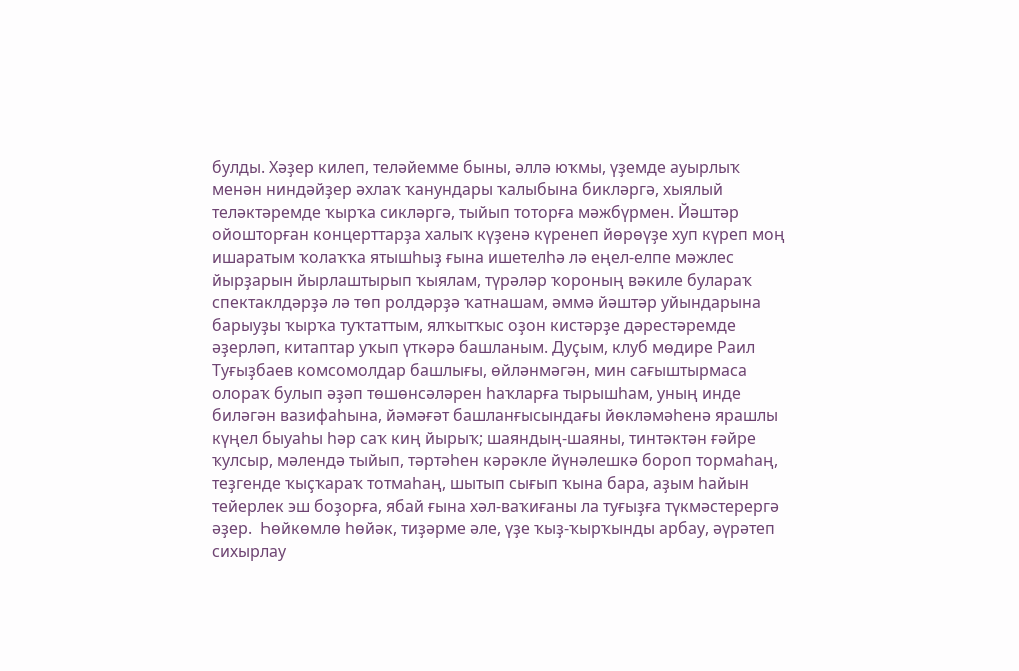булды. Хәҙер килеп, теләйемме быны, әллә юҡмы, үҙемде ауырлыҡ менән ниндәйҙер әхлаҡ ҡанундары ҡалыбына бикләргә, хыялый теләктәремде ҡырҡа сикләргә, тыйып тоторға мәжбүрмен. Йәштәр ойошторған концерттарҙа халыҡ күҙенә күренеп йөрөүҙе хуп күреп моң ишаратым ҡолаҡҡа ятышһыҙ ғына ишетелһә лә еңел-елпе мәжлес йырҙарын йырлаштырып ҡыялам, түрәләр ҡороның вәкиле булараҡ спектаклдәрҙә лә төп ролдәрҙә ҡатнашам, әммә йәштәр уйындарына барыуҙы ҡырҡа туҡтаттым, ялҡытҡыс оҙон кистәрҙе дәрестәремде әҙерләп, китаптар уҡып үткәрә башланым. Дуҫым, клуб мөдире Раил Туғыҙбаев комсомолдар башлығы, өйләнмәгән, мин сағыштырмаса олораҡ булып әҙәп төшөнсәләрен һаҡларға тырышһам, уның инде биләгән вазифаһына, йәмәғәт башланғысындағы йөкләмәһенә ярашлы күңел быуаһы һәр саҡ киң йырыҡ; шаяндың-шаяны, тинтәктән ғәйре ҡулсыр, мәлендә тыйып, тәртәһен кәрәкле йүнәлешкә бороп тормаһаң, теҙгенде ҡыҫҡараҡ тотмаһаң, шытып сығып ҡына бара, аҙым һайын тейерлек эш боҙорға, ябай ғына хәл-ваҡиғаны ла туғыҙға түкмәстерергә әҙер.  Һөйкөмлө һөйәк, тиҙәрме әле, үҙе ҡыҙ-ҡырҡынды арбау, әүрәтеп сихырлау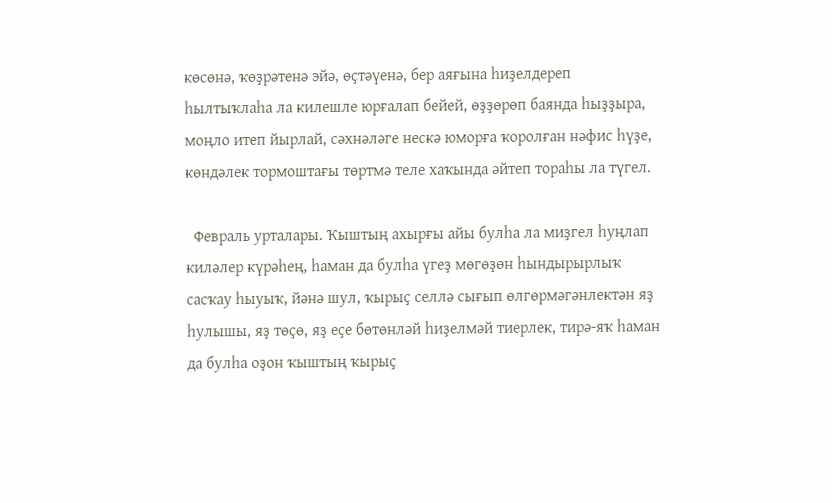көсөнә, ҡөҙрәтенә эйә, өҫтәүенә, бер аяғына һиҙелдереп һылтыҡлаһа ла килешле юрғалап бейей, өҙҙөрөп баянда һыҙҙыра, моңло итеп йырлай, сәхнәләге нескә юморға ҡоролған нәфис һүҙе, көндәлек тормоштағы төртмә теле хаҡында әйтеп тораһы ла түгел.

  Февраль урталары. Ҡыштың ахырғы айы булһа ла миҙгел һуңлап киләлер күрәһең, һаман да булһа үгеҙ мөгөҙөн һындырырлыҡ сасҡау һыуыҡ, йәнә шул, ҡырыҫ селлә сығып өлгөрмәгәнлектән яҙ һулышы, яҙ төҫө, яҙ еҫе бөтөнләй һиҙелмәй тиерлек, тирә-яҡ һаман да булһа оҙон ҡыштың ҡырыҫ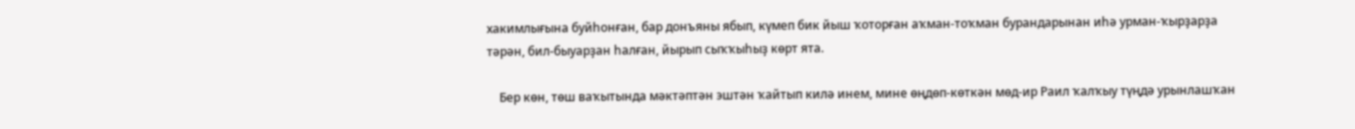хакимлығына буйһонған, бар донъяны ябып, күмеп бик йыш ҡоторған аҡман-тоҡман бурандарынан иһә урман-ҡырҙарҙа тәрән, бил-быуарҙан һалған, йырып сыҡҡыһыҙ көрт ята.

    Бер көн, төш ваҡытында мәктәптән эштән ҡайтып килә инем, мине өңдөп-көткән мөд-ир Раил ҡалҡыу түңдә урынлашҡан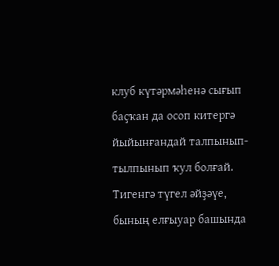клуб күтәрмәһенә сығып баҫҡан да осоп китергә йыйынғандай талпынып-тылпынып ҡул болғай. Тигенгә түгел әйҙәүе, бының елғыуар башында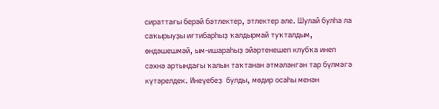сираттағы берәй бәтлектер, этлектер әле. Шулай булһа ла саҡырыуҙы иғтибарһыҙ ҡалдырмай туҡталдым, өндәшешмәй, ым-ишараһыҙ эйәртенешеп клубҡа инеп сәхнә артындағы ҡалын таҡтанан әтмәләнгән тар бүлмәгә күтәрелдек. Инеүебеҙ  булды, мөдир осаһы менән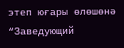этеп юғары өлөшөнә “Заведующий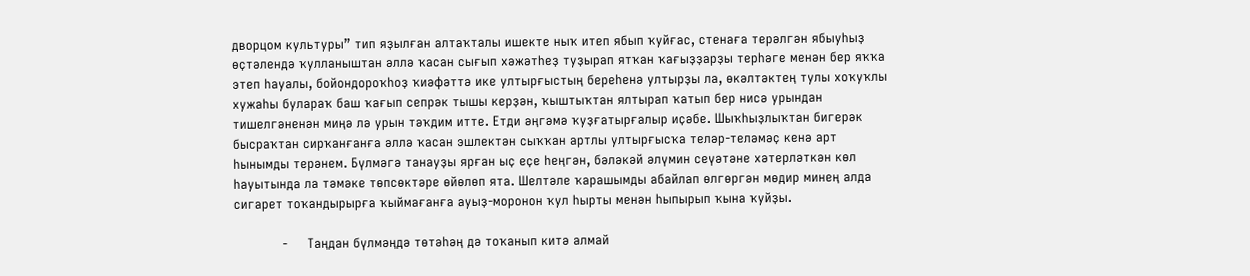дворцом культуры” тип яҙылған алтаҡталы ишекте ныҡ итеп ябып ҡуйғас, стенаға терәлгән ябыуһыҙ өҫтәлендә ҡулланыштан әллә ҡасан сығып хәжәтһеҙ туҙырап ятҡан ҡағыҙҙарҙы терһәге менән бер яҡҡа этеп һауалы, бойондороҡһоҙ ҡиәфәттә ике ултырғыстың береһенә ултырҙы ла, өкәлтәктең тулы хоҡуҡлы хужаһы булараҡ баш ҡағып сепрәк тышы керҙән, ҡыштыҡтан ялтырап ҡатып бер нисә урындан тишелгәненән миңә лә урын тәҡдим итте. Етди әңгәмә ҡуҙғатырғалыр иҫәбе. Шыҡһыҙлыҡтан бигерәк бысраҡтан сирҡанғанға әллә ҡасан эшлектән сыҡҡан артлы ултырғысҡа теләр-теләмәҫ кенә арт һынымды терәнем. Бүлмәгә танауҙы ярған ыҫ еҫе һеңгән, бәләкәй әлүмин сеүәтәне хәтерләткән көл һауытында ла тәмәке төпсөктәре өйөлөп ята. Шелтәле ҡарашымды абайлап өлгөргән мөдир минең алда сигарет тоҡандырырға ҡыймағанға ауыҙ-моронон ҡул һырты менән һыпырып ҡына ҡуйҙы.

            -     Таңдан бүлмәңдә төтәһәң дә тоҡанып китә алмай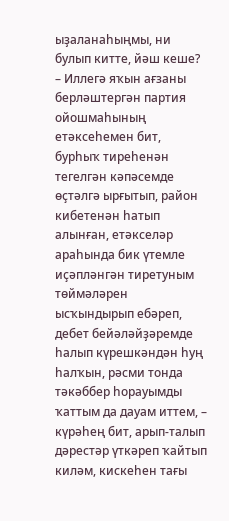ыҙаланаһыңмы, ни булып китте, йәш кеше? – Иллегә яҡын ағзаны берләштергән партия ойошмаһының етәксеһемен бит, бурһыҡ тиреһенән тегелгән кәпәсемде өҫтәлгә ырғытып, район кибетенән һатып алынған, етәкселәр араһында бик үтемле иҫәпләнгән тиретуным төймәләрен ысҡындырып ебәреп, дебет бейәләйҙәремде һалып күрешкәндән һуң һалҡын, рәсми тонда тәкәббер һорауымды ҡаттым да дауам иттем, – күрәһең бит, арып-талып дәрестәр үткәреп ҡайтып киләм, кискеһен тағы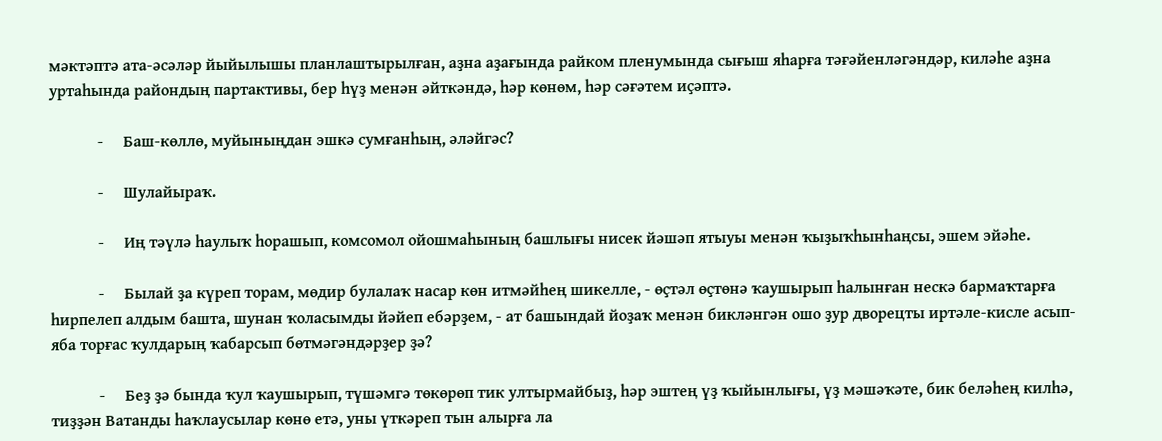мәктәптә ата-әсәләр йыйылышы планлаштырылған, аҙна аҙағында райком пленумында сығыш яһарға тәғәйенләгәндәр, киләһе аҙна уртаһында райондың партактивы, бер һүҙ менән әйткәндә, һәр көнөм, һәр сәғәтем иҫәптә.

            -     Баш-көллө, муйыныңдан эшкә сумғанһың, әләйгәс?

            -     Шулайыраҡ.

            -     Иң тәүлә һаулыҡ һорашып, комсомол ойошмаһының башлығы нисек йәшәп ятыуы менән ҡыҙыҡһынһаңсы, эшем эйәһе.

            -     Былай ҙа күреп торам, мөдир булалаҡ насар көн итмәйһең шикелле, - өҫтәл өҫтөнә ҡаушырып һалынған нескә бармаҡтарға һирпелеп алдым башта, шунан ҡоласымды йәйеп ебәрҙем, - ат башындай йоҙаҡ менән бикләнгән ошо ҙур дворецты иртәле-кисле асып-яба торғас ҡулдарың ҡабарсып бөтмәгәндәрҙер ҙә?

            -     Беҙ ҙә бында ҡул ҡаушырып, түшәмгә төкөрөп тик ултырмайбыҙ, һәр эштең үҙ ҡыйынлығы, үҙ мәшәҡәте, бик беләһең килһә, тиҙҙән Ватанды һаҡлаусылар көнө етә, уны үткәреп тын алырға ла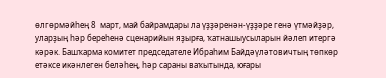өлгөрмәйһең 8  март, май байрамдары ла үҙҙәренән-үҙҙәре генә үтмәйҙәр, уларҙың һәр береһенә сценарийын яҙырға, ҡатнашыусыларын йәлеп итергә кәрәк. Башҡарма комитет председателе Ибраһим Байдәүләтовичтың төпкөр етәксе икәнлеген беләһең, һәр сараны ваҡытында, юғары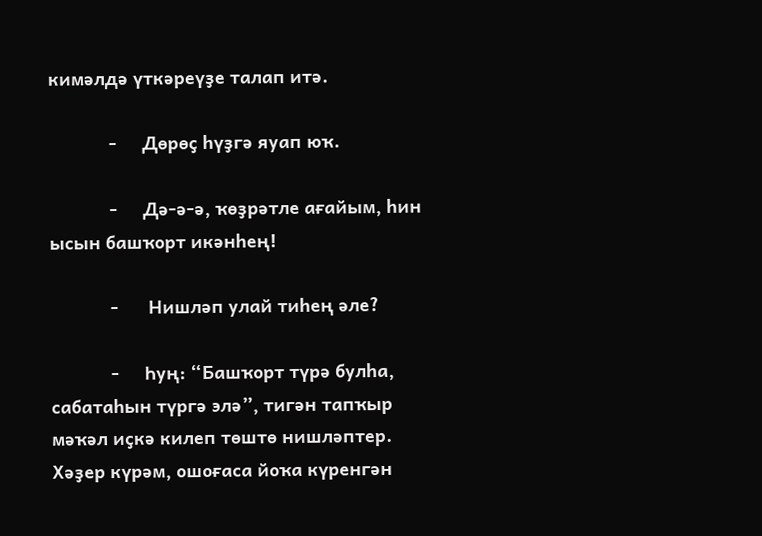кимәлдә үткәреүҙе талап итә.

            -     Дөрөҫ һүҙгә яуап юҡ.

            -     Дә-ә-ә, ҡөҙрәтле ағайым, һин ысын башҡорт икәнһең!

            -      Нишләп улай тиһең әле?

            -     Һуң: “Башҡорт түрә булһа, сабатаһын түргә элә”, тигән тапҡыр мәҡәл иҫкә килеп төштө нишләптер. Хәҙер күрәм, ошоғаса йоҡа күренгән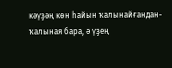кәүҙәң көн һайын ҡалынайғандан-ҡалыная бара, ә үҙең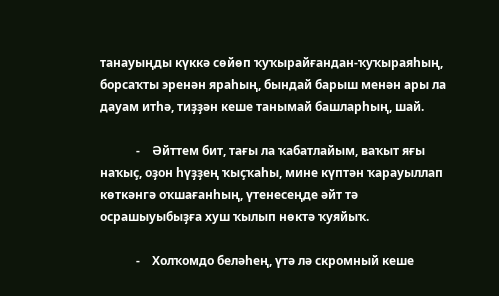танауыңды күккә сөйөп ҡуҡырайғандан-ҡуҡыраяһың, борсаҡты эренән яраһың, бындай барыш менән ары ла дауам итһә, тиҙҙән кеше танымай башларһың, шай.

            -    Әйттем бит, тағы ла ҡабатлайым, ваҡыт яғы наҡыҫ, оҙон һүҙҙең ҡыҫҡаһы, мине күптән ҡарауыллап көткәнгә оҡшағанһың, үтенесеңде әйт тә осрашыуыбыҙға хуш ҡылып нөктә ҡуяйыҡ.

            -    Холҡомдо беләһең, үтә лә скромный кеше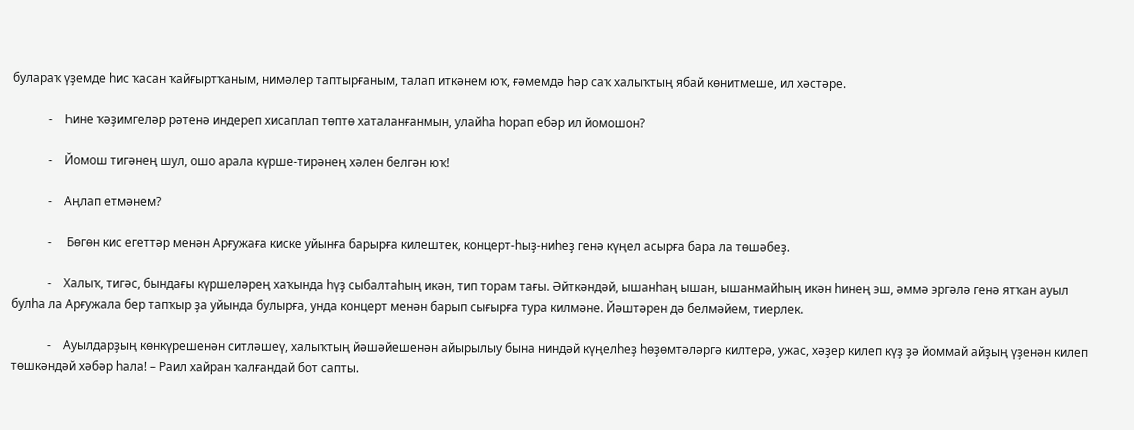булараҡ үҙемде һис ҡасан ҡайғыртҡаным, нимәлер таптырғаным, талап иткәнем юҡ, ғәмемдә һәр саҡ халыҡтың ябай көнитмеше, ил хәстәре.

            -    Һине ҡәҙимгеләр рәтенә индереп хисаплап төптө хаталанғанмын, улайһа һорап ебәр ил йомошон?

            -    Йомош тигәнең шул, ошо арала күрше-тирәнең хәлен белгән юҡ!

            -    Аңлап етмәнем?

            -     Бөгөн кис егеттәр менән Арғужаға киске уйынға барырға килештек, концерт-һыҙ-ниһеҙ генә күңел асырға бара ла төшәбеҙ.

            -    Халыҡ, тигәс, бындағы күршеләрең хаҡында һүҙ сыбалтаһың икән, тип торам тағы. Әйткәндәй, ышанһаң ышан, ышанмайһың икән һинең эш, әммә эргәлә генә ятҡан ауыл булһа ла Арғужала бер тапҡыр ҙа уйында булырға, унда концерт менән барып сығырға тура килмәне. Йәштәрен дә белмәйем, тиерлек.

            -    Ауылдарҙың көнкүрешенән ситләшеү, халыҡтың йәшәйешенән айырылыу бына ниндәй күңелһеҙ һөҙөмтәләргә килтерә, ужас, хәҙер килеп күҙ ҙә йоммай айҙың үҙенән килеп төшкәндәй хәбәр һала! – Раил хайран ҡалғандай бот сапты.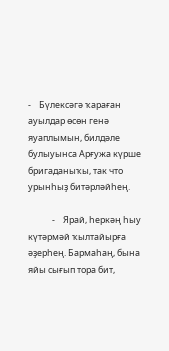-    Бүлексәгә ҡараған ауылдар өсөн генә яуаплымын, билдәле булыуынса Арғужа күрше бригаданыҡы, так что урынһыҙ битәрләйһең.

            -    Ярай, һеркәң һыу күтәрмәй ҡылтайырға әҙерһең. Бармаһаң, бына яйы сығып тора бит,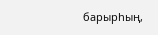барырһың,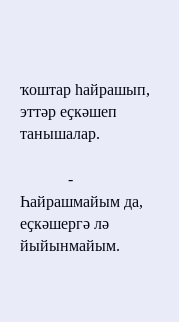ҡоштар һайрашып, эттәр еҫкәшеп танышалар.

            -     Һайрашмайым да, еҫкәшергә лә йыйынмайым.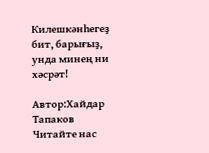Килешкәнһегеҙ бит, барығыҙ, унда минең ни хәсрәт!

Автор:Хайдар Тапаков
Читайте нас